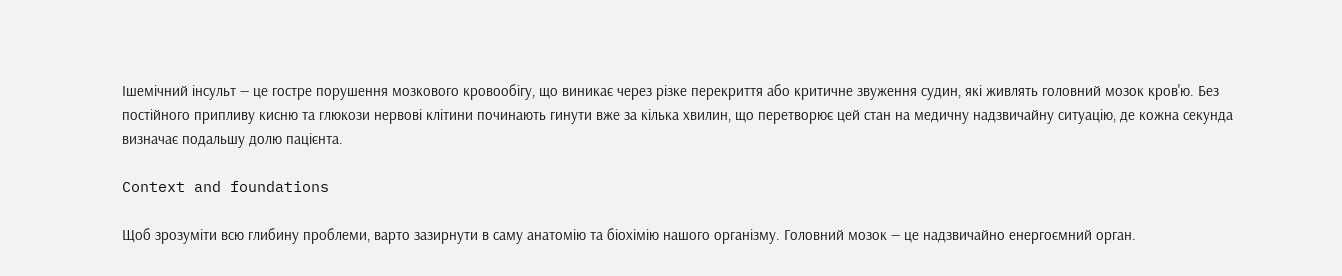Ішемічний інсульт — це гостре порушення мозкового кровообігу, що виникає через різке перекриття або критичне звуження судин, які живлять головний мозок кров'ю. Без постійного припливу кисню та глюкози нервові клітини починають гинути вже за кілька хвилин, що перетворює цей стан на медичну надзвичайну ситуацію, де кожна секунда визначає подальшу долю пацієнта.

Context and foundations

Щоб зрозуміти всю глибину проблеми, варто зазирнути в саму анатомію та біохімію нашого організму. Головний мозок — це надзвичайно енергоємний орган.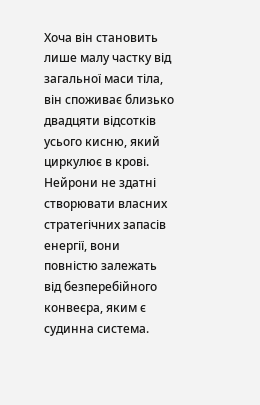Хоча він становить лише малу частку від загальної маси тіла, він споживає близько двадцяти відсотків усього кисню, який циркулює в крові. Нейрони не здатні створювати власних стратегічних запасів енергії, вони повністю залежать від безперебійного конвеєра, яким є судинна система.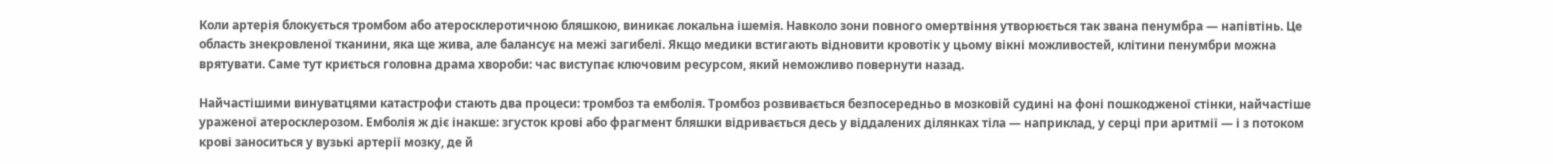Коли артерія блокується тромбом або атеросклеротичною бляшкою, виникає локальна ішемія. Навколо зони повного омертвіння утворюється так звана пенумбра — напівтінь. Це область знекровленої тканини, яка ще жива, але балансує на межі загибелі. Якщо медики встигають відновити кровотік у цьому вікні можливостей, клітини пенумбри можна врятувати. Саме тут криється головна драма хвороби: час виступає ключовим ресурсом, який неможливо повернути назад.

Найчастішими винуватцями катастрофи стають два процеси: тромбоз та емболія. Тромбоз розвивається безпосередньо в мозковій судині на фоні пошкодженої стінки, найчастіше ураженої атеросклерозом. Емболія ж діє інакше: згусток крові або фрагмент бляшки відривається десь у віддалених ділянках тіла — наприклад, у серці при аритмії — і з потоком крові заноситься у вузькі артерії мозку, де й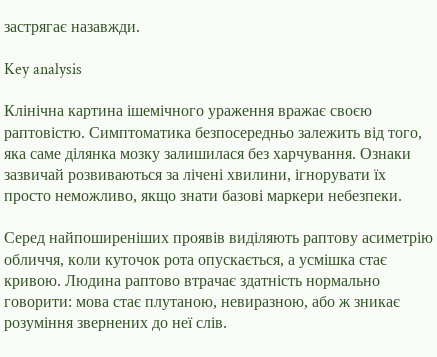застрягає назавжди.

Key analysis

Клінічна картина ішемічного ураження вражає своєю раптовістю. Симптоматика безпосередньо залежить від того, яка саме ділянка мозку залишилася без харчування. Ознаки зазвичай розвиваються за лічені хвилини, ігнорувати їх просто неможливо, якщо знати базові маркери небезпеки.

Серед найпоширеніших проявів виділяють раптову асиметрію обличчя, коли куточок рота опускається, а усмішка стає кривою. Людина раптово втрачає здатність нормально говорити: мова стає плутаною, невиразною, або ж зникає розуміння звернених до неї слів.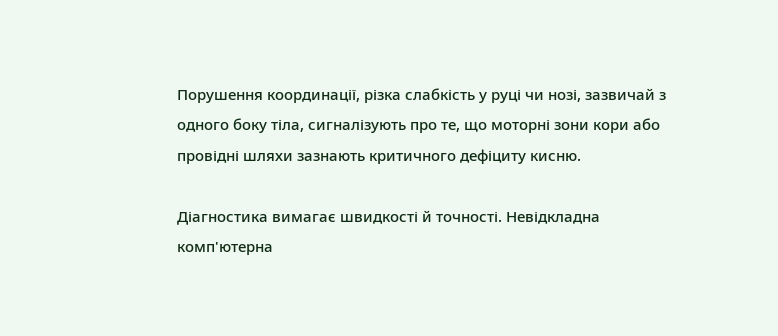Порушення координації, різка слабкість у руці чи нозі, зазвичай з одного боку тіла, сигналізують про те, що моторні зони кори або провідні шляхи зазнають критичного дефіциту кисню.

Діагностика вимагає швидкості й точності. Невідкладна комп'ютерна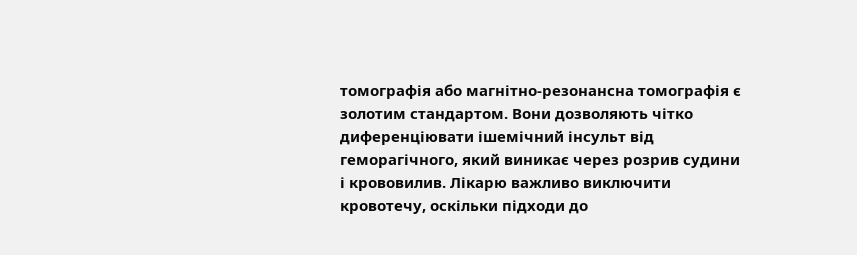томографія або магнітно-резонансна томографія є золотим стандартом. Вони дозволяють чітко диференціювати ішемічний інсульт від геморагічного, який виникає через розрив судини і крововилив. Лікарю важливо виключити кровотечу, оскільки підходи до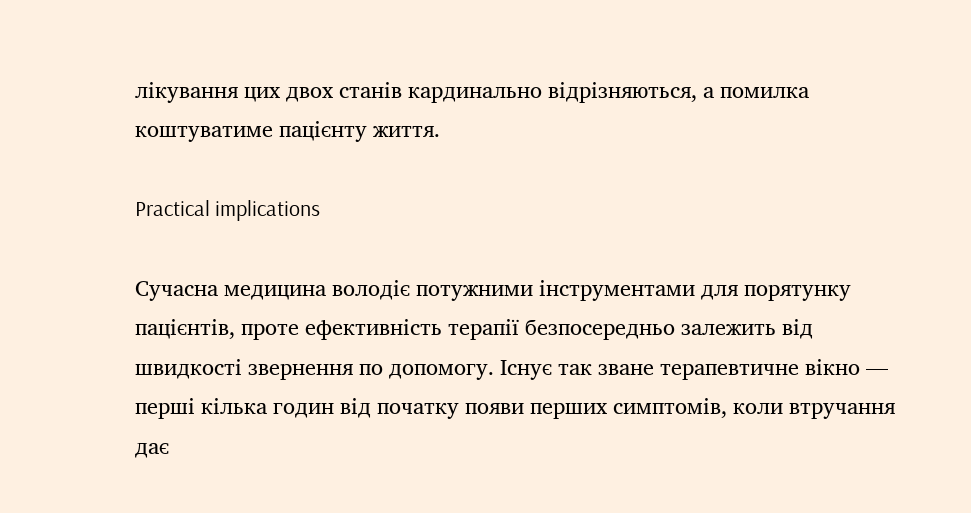лікування цих двох станів кардинально відрізняються, а помилка коштуватиме пацієнту життя.

Practical implications

Сучасна медицина володіє потужними інструментами для порятунку пацієнтів, проте ефективність терапії безпосередньо залежить від швидкості звернення по допомогу. Існує так зване терапевтичне вікно — перші кілька годин від початку появи перших симптомів, коли втручання дає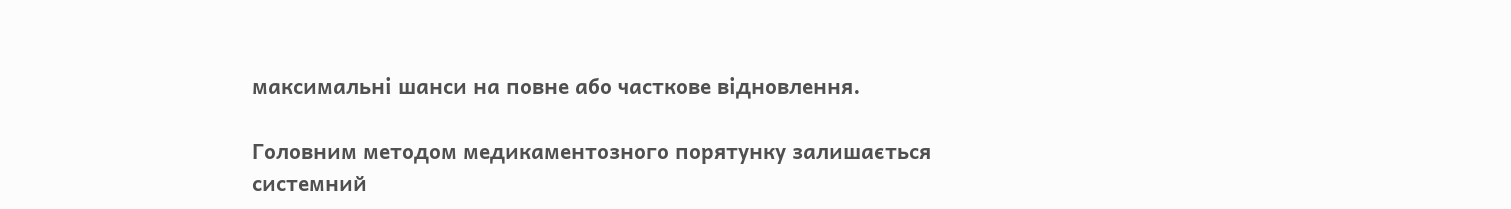максимальні шанси на повне або часткове відновлення.

Головним методом медикаментозного порятунку залишається системний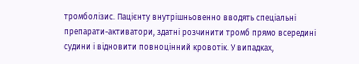тромболізис. Пацієнту внутрішньовенно вводять спеціальні препарати-активатори, здатні розчинити тромб прямо всередині судини і відновити повноцінний кровотік. У випадках,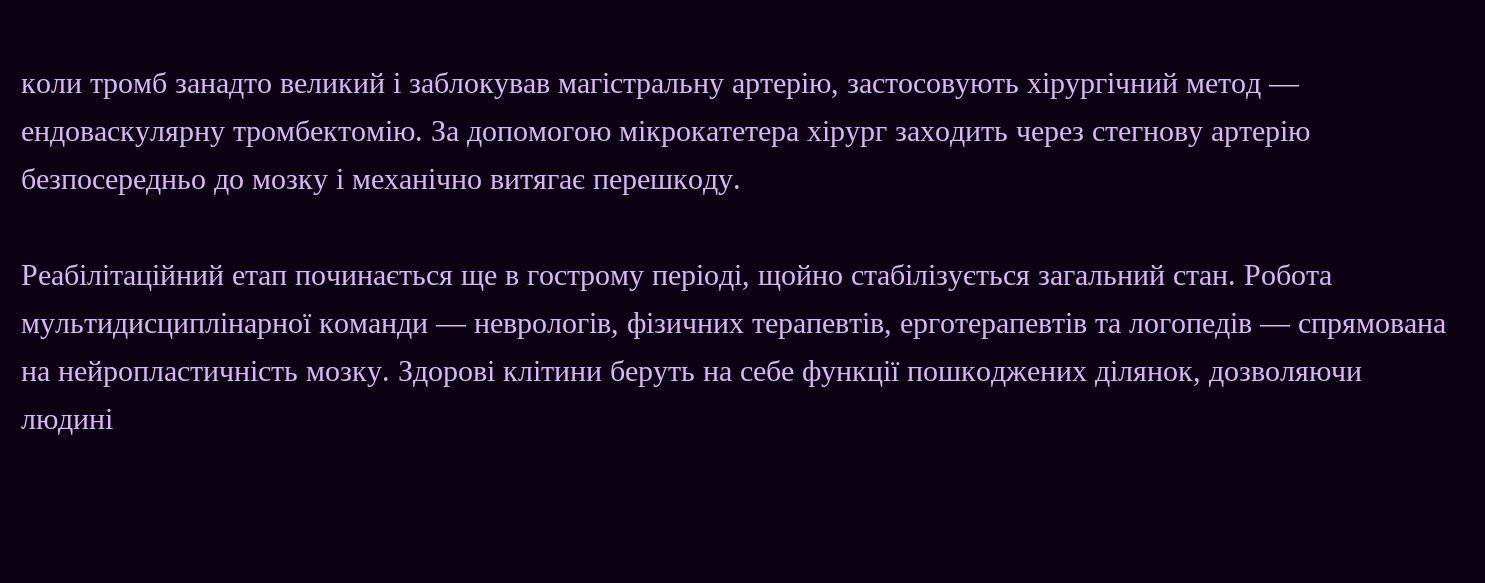коли тромб занадто великий і заблокував магістральну артерію, застосовують хірургічний метод — ендоваскулярну тромбектомію. За допомогою мікрокатетера хірург заходить через стегнову артерію безпосередньо до мозку і механічно витягає перешкоду.

Реабілітаційний етап починається ще в гострому періоді, щойно стабілізується загальний стан. Робота мультидисциплінарної команди — неврологів, фізичних терапевтів, ерготерапевтів та логопедів — спрямована на нейропластичність мозку. Здорові клітини беруть на себе функції пошкоджених ділянок, дозволяючи людині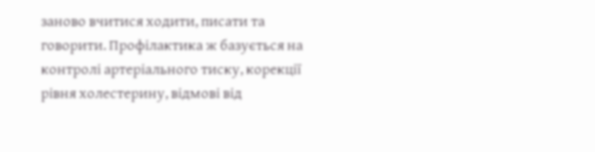заново вчитися ходити, писати та говорити. Профілактика ж базується на контролі артеріального тиску, корекції рівня холестерину, відмові від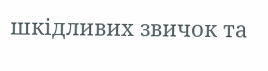шкідливих звичок та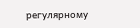регулярному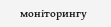моніторингу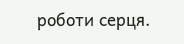роботи серця.